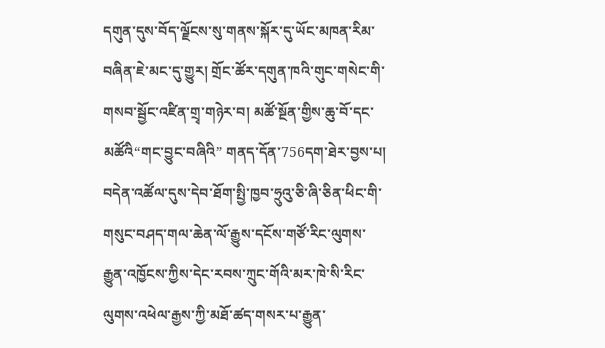དགུན་དུས་བོད་ལྗོངས་སུ་གནས་སྐོར་དུ་ཡོང་མཁན་རིམ་བཞིན་ཇེ་མང་དུ་གྱུར། གྲོང་ཚོར་དགུན་ཁའི་གུང་གསེང་གི་གསབ་སྦྱོང་འཛིན་གྲྭ་གཉེར་བ། མཚོ་སྔོན་གྱིས་ཆུ་བོ་དང་མཚོའི“གང་བྱུང་བཞིའི” གནད་དོན་756དག་ཐེར་བྱས་པ། བདེན་འཚོལ་དུས་དེབ་ཐོག་སྤྱི་ཁྱབ་ཧྲུའུ་ཅི་ཞི་ཅིན་ཕིང་གི་གསུང་བཤད་གལ་ཆེན་ལོ་རྒྱུས་དངོས་གཙོ་རིང་ལུགས་རྒྱུན་འཁྱོངས་ཀྱིས་དེང་རབས་ཀྲུང་གོའི་མར་ཁེ་སི་རིང་ལུགས་འཕེལ་རྒྱས་ཀྱི་མཐོ་ཚད་གསར་པ་རྒྱུན་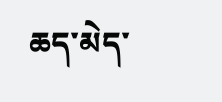ཆད་མེད་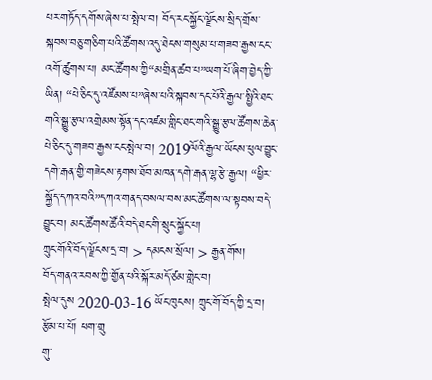པར་གཏོད་དགོས་ཞེས་པ་སྤེལ་བ། བོད་རང་སྐྱོང་ལྗོངས་སྲིད་གྲོས་སྐབས་བཅུ་གཅིག་པའི་ཚོགས་འདུ་ཐེངས་གསུམ་པ་གཟབ་རྒྱས་ངང་འགོ་ཚུགས་པ། མང་ཚོགས་ཀྱི“མགྲིན་ཚབ་པ”ཡག་པོ་ཞིག་བྱེད་ཀྱི་ཡིན། “པེ་ཅིང་དུ་འཛོམས་པ”ཞེས་པའི་སྐབས་དང་པོའི་རྒྱལ་སྤྱིའི་ཐང་གའི་སྒྱུ་རྩལ་འགྲེམས་སྟོན་དང་འཛམ་གླིང་ཐང་གའི་སྒྱུ་རྩལ་ཚོགས་ཆེན་པེ་ཅིང་དུ་གཟབ་རྒྱས་ངང་སྤེལ་བ། 2019ལོའི་རྒྱལ་ཡོངས་ཕུལ་བྱུང་དགེ་རྒན་གྱི་གཟེངས་རྟགས་ཐོབ་མཁན་དགེ་རྒན་ལྷ་རྩེ་རྒྱལ། “ཕྱིར་སྐྱོད་དཀའ་བའི”དཀའ་གནད་བསལ་བས་མང་ཚོགས་ལ་སྟབས་བདེ་བྱུང་བ། མང་ཚོགས་ཚོའི་བདེ་ཐང་གི་སྲུང་སྐྱོང་པ།
ཀྲུང་གོའི་བོད་ལྗོངས་དྲ་བ། > དམངས་སྲོལ། > རྒྱན་གོས།
བོད་གནའ་རབས་ཀྱི་གྱོན་པའི་སྐོར་མདོ་ཙམ་གླེང་བ།
སྤེལ་དུས 2020-03-16 ཡོང་ཁུངས། ཀྲུང་གོ་བོད་ཀྱི་དྲ་བ། རྩོམ་པ་པོ། ཕག་གྲུ
གུ་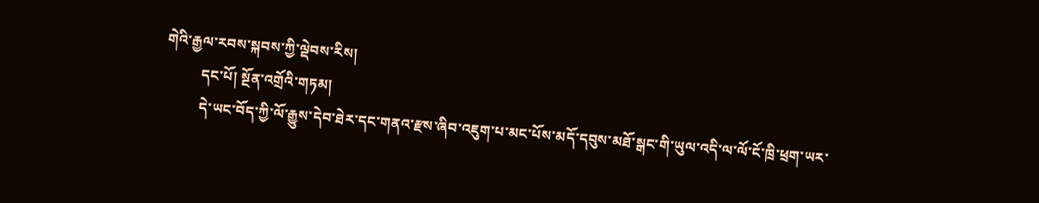གེའི་རྒྱལ་རབས་སྐབས་ཀྱི་ལྡེབས་རིས།
          དང་པོ། སྔོན་འགྲོའི་གཏམ།
          དེ་ཡང་བོད་ཀྱི་ལོ་རྒྱུས་དེབ་ཐེར་དང་གནའ་རྫས་ཞིབ་འཇུག་པ་མང་པོས་མདོ་དབུས་མཐོ་སྒང་གི་ཡུལ་འདི་ལ་ལོ་ངོ་ཁྲི་ཕྲག་ཡར་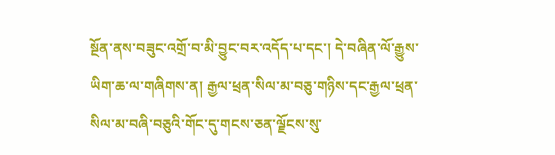སྔོན་ནས་བཟུང་འགྲོ་བ་མི་བྱུང་བར་འདོད་པ་དང་། དེ་བཞིན་ལོ་རྒྱུས་ཡིག་ཆ་ལ་གཞིགས་ན། རྒྱལ་ཕྲན་སིལ་མ་བཅུ་གཉིས་དང་རྒྱལ་ཕྲན་སིལ་མ་བཞི་བཅུའི་གོང་དུ་གངས་ཅན་ལྗོངས་སུ་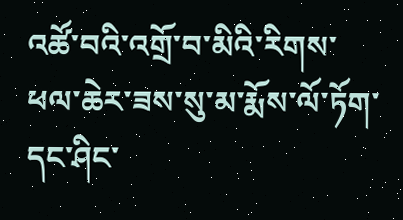འཚོ་བའི་འགྲོ་བ་མིའི་རིགས་ཕལ་ཆེར་ཟས་སུ་མ་རྨོས་ལོ་ཏོག་དང་ཤིང་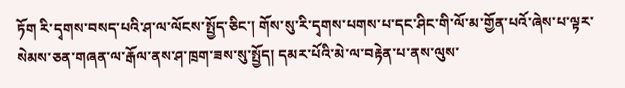ཏོག རི་དྭགས་བསད་པའི་ཤ་ལ་ལོངས་སྤྱོད་ཅིང་། གོས་སུ་རི་དྭགས་པགས་པ་དང་ཤིང་གི་ལོ་མ་གྱོན་པའོ་ཞེས་པ་ལྟར་སེམས་ཅན་གཞན་ལ་རྒོལ་ནས་ཤ་ཁྲག་ཟས་སུ་སྤྱོད། དམར་པོའི་མེ་ལ་བརྟེན་པ་ནས་ལུས་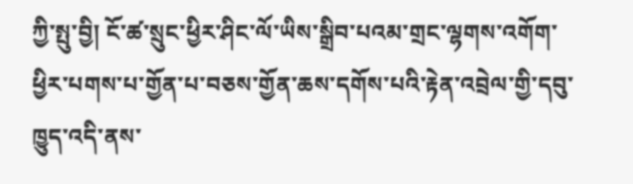ཀྱི་སྤུ་བྱི། ངོ་ཚ་སྲུང་ཕྱིར་ཤིང་ལོ་ཡིས་སྒྲིབ་པའམ་གྲང་ལྷགས་འགོག་ཕྱིར་པགས་པ་གྱོན་པ་བཅས་གྱོན་ཆས་དགོས་པའི་རྟེན་འབྲེལ་གྱི་དབུ་ཁྱུད་འདི་ནས་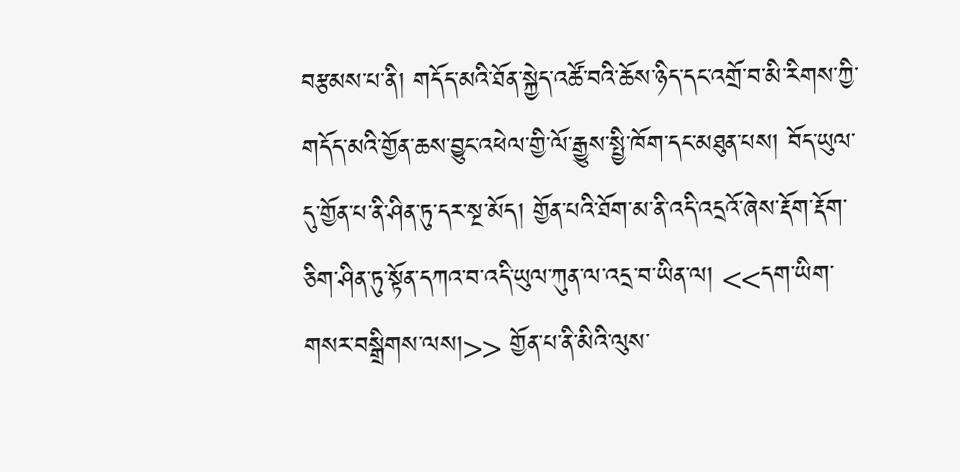བརྩམས་པ་ནི། གདོད་མའི་ཐོན་སྐྱེད་འཚོ་བའི་ཆོས་ཉིད་དང་འགྲོ་བ་མི་རིགས་ཀྱི་གདོད་མའི་གྱོན་ཆས་བྱུང་འཕེལ་གྱི་ལོ་རྒྱུས་སྤྱི་ཁོག་དང་མཐུན་པས། བོད་ཡུལ་དུ་གྱོན་པ་ནི་ཤིན་ཏུ་དར་སྔ་མོད། གྱོན་པའི་ཐོག་མ་ནི་འདི་འདྲའོ་ཞེས་རྡོག་རྡོག་ཅིག་ཤིན་ཏུ་སྟོན་དཀའ་བ་འདི་ཡུལ་ཀུན་ལ་འདྲ་བ་ཡིན་ལ། <<དག་ཡིག་གསར་བསྒྲིགས་ལས།>> གྱོན་པ་ནི་མིའི་ལུས་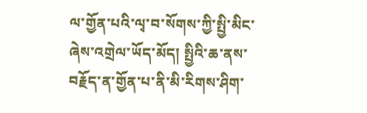ལ་གྱོན་པའི་ལྭ་བ་སོགས་ཀྱི་སྤྱི་མིང་ཞེས་འགྲེལ་ཡོད་མོད། སྤྱིའི་ཆ་ནས་བརྗོད་ན་གྱོན་པ་ནི་མི་རིགས་ཤིག་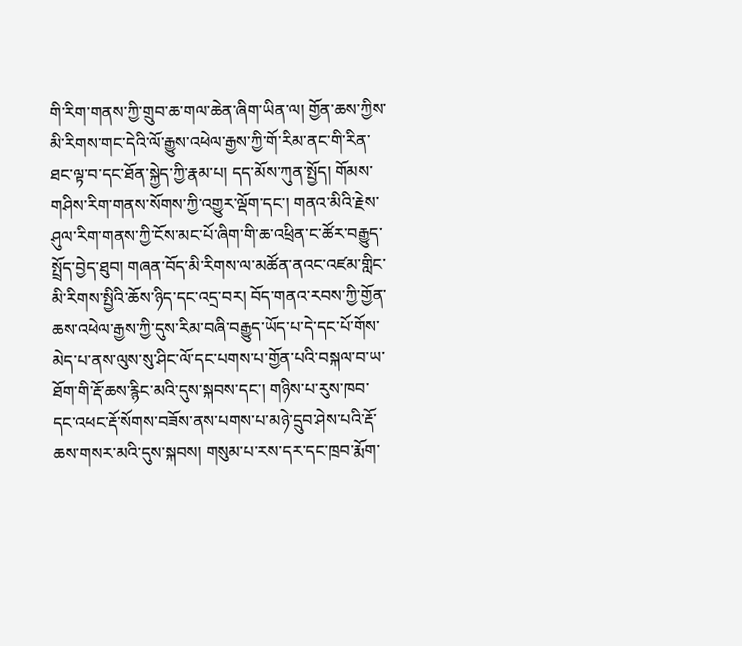གི་རིག་གནས་ཀྱི་གྲུབ་ཆ་གལ་ཆེན་ཞིག་ཡིན་ལ། གྱོན་ཆས་ཀྱིས་མི་རིགས་གང་དེའི་ལོ་རྒྱུས་འཕེལ་རྒྱས་ཀྱི་གོ་རིམ་ནང་གི་རིན་ཐང་ལྟ་བ་དང་ཐོན་སྐྱེད་ཀྱི་རྣམ་པ། དད་མོས་ཀུན་སྤྱོད། གོམས་གཤིས་རིག་གནས་སོགས་ཀྱི་འགྱུར་ལྡོག་དང་། གནའ་མིའི་རྗེས་ཤུལ་རིག་གནས་ཀྱི་ངོས་མང་པོ་ཞིག་གི་ཆ་འཕྲིན་ང་ཚོར་བརྒྱུད་སྤྲོད་བྱེད་ཐུབ། གཞན་བོད་མི་རིགས་ལ་མཚོན་ནའང་འཛམ་གླིང་མི་རིགས་སྤྱིའི་ཆོས་ཉིད་དང་འདྲ་བར། བོད་གནའ་རབས་ཀྱི་གྱོན་ཆས་འཕེལ་རྒྱས་ཀྱི་དུས་རིམ་བཞི་བརྒྱུད་ཡོད་པ་དེ་དང་པོ་གོས་མེད་པ་ནས་ལུས་སུ་ཤིང་ལོ་དང་པགས་པ་གྱོན་པའི་བསྐལ་བ་ཡ་ཐོག་གི་རྡོ་ཆས་རྙིང་མའི་དུས་སྐབས་དང་། གཉིས་པ་རུས་ཁབ་དང་འཕང་རྡོ་སོགས་བཟོས་ནས་པགས་པ་མཉེ་དྲུབ་ཤེས་པའི་རྡོ་ཆས་གསར་མའི་དུས་སྐབས། གསུམ་པ་རས་དར་དང་ཁྲབ་རྨོག་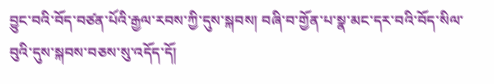བྱུང་བའི་བོད་བཙན་པོའི་རྒྱལ་རབས་ཀྱི་དུས་སྐབས། བཞི་བ་གྱོན་པ་སྣ་མང་དར་བའི་བོད་སིལ་བུའི་དུས་སྐབས་བཅས་སུ་འདོད་དོ།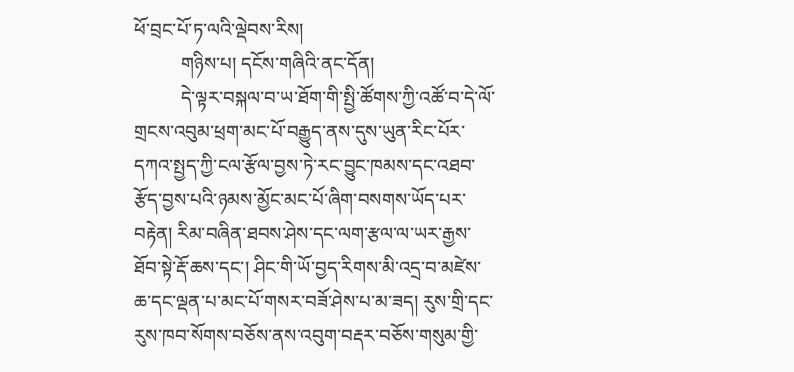ཕོ་བྲང་པོ་ཏ་ལའི་ལྡེབས་རིས།
          གཉིས་པ། དངོས་གཞིའི་ནང་དོན།
          དེ་ལྟར་བསྐལ་བ་ཡ་ཐོག་གི་སྤྱི་ཚོགས་ཀྱི་འཚོ་བ་དེ་ལོ་གྲངས་འབུམ་ཕྲག་མང་པོ་བརྒྱུད་ནས་དུས་ཡུན་རིང་པོར་དཀའ་སྤྱད་ཀྱི་ངལ་རྩོལ་བྱས་ཏེ་རང་བྱུང་ཁམས་དང་འཐབ་རྩོད་བྱས་པའི་ཉམས་མྱོང་མང་པོ་ཞིག་བསགས་ཡོད་པར་བརྟེན། རིམ་བཞིན་ཐབས་ཤེས་དང་ལག་རྩལ་ལ་ཡར་རྒྱས་ཐོབ་སྟེ་རྡོ་ཆས་དང་། ཤིང་གི་ཡོ་བྱད་རིགས་མི་འདྲ་བ་མཛེས་ཆ་དང་ལྡན་པ་མང་པོ་གསར་བཟོ་ཤེས་པ་མ་ཟད། རུས་གྲི་དང་རུས་ཁབ་སོགས་བཅོས་ནས་འབུག་བརྡར་བཅོས་གསུམ་གྱི་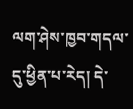ལག་ཤེས་ཁྱབ་གདལ་དུ་ཕྱིན་པ་རེད། དེ་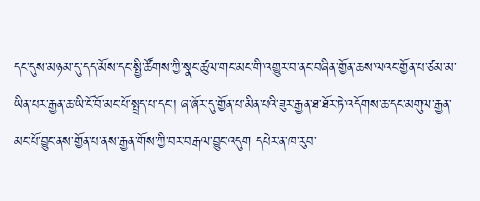དང་དུས་མཉམ་དུ་དད་མོས་དང་སྤྱི་ཚོགས་ཀྱི་སྣང་ཚུལ་གང་མང་གི་འགྱུར་བ་ནང་བཞིན་གྱོན་ཆས་ལའང་གྱོན་པ་ཙམ་མ་ཡིན་པར་རྒྱན་ཆ་ཡི་ངོ་བོ་མང་པོ་སྤྲད་པ་དང་། ཞ་ཞོར་དུ་གྱོན་པ་མིན་པའི་ཟུར་རྒྱན་ཐ་ཐོར་ཏེ་འདོགས་ཆ་དང་མགུལ་རྒྱན་མང་པོ་བྱུང་ནས་གྱོན་པ་ནས་རྒྱན་གོས་ཀྱི་བར་བརྒལ་བྱུང་འདུག དཔེར་ན་ཁ་རུབ་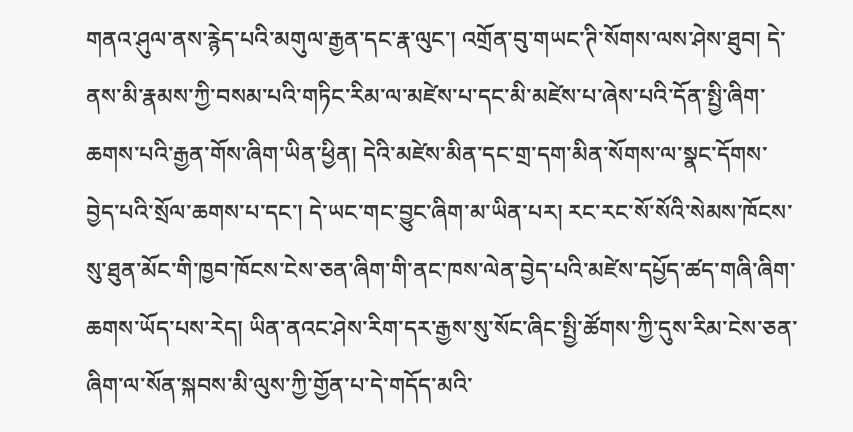གནའ་ཤུལ་ནས་རྙེད་པའི་མགུལ་རྒྱན་དང་རྣ་ལུང་། འགྲོན་བུ་གཡང་ཊི་སོགས་ལས་ཤེས་ཐུབ། དེ་ནས་མི་རྣམས་ཀྱི་བསམ་པའི་གཏིང་རིམ་ལ་མཛེས་པ་དང་མི་མཛེས་པ་ཞེས་པའི་དོན་སྤྱི་ཞིག་ཆགས་པའི་རྒྱན་གོས་ཞིག་ཡིན་ཕྱིན། དེའི་མཛེས་མིན་དང་གྲ་དག་མིན་སོགས་ལ་སྣང་དོགས་བྱེད་པའི་སྲོལ་ཆགས་པ་དང་། དེ་ཡང་གང་བྱུང་ཞིག་མ་ཡིན་པར། རང་རང་སོ་སོའི་སེམས་ཁོངས་སུ་ཐུན་མོང་གི་ཁྱབ་ཁོངས་ངེས་ཅན་ཞིག་གི་ནང་ཁས་ལེན་བྱེད་པའི་མཛེས་དཔྱོད་ཚད་གཞི་ཞིག་ཆགས་ཡོད་པས་རེད། ཡིན་ནའང་ཤེས་རིག་དར་རྒྱས་སུ་སོང་ཞིང་སྤྱི་ཚོགས་ཀྱི་དུས་རིམ་ངེས་ཅན་ཞིག་ལ་སོན་སྐབས་མི་ལུས་ཀྱི་གྱོན་པ་དེ་གདོད་མའི་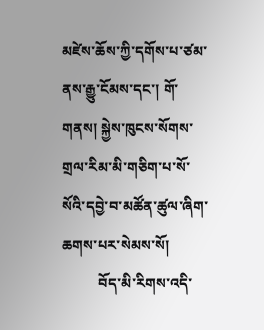མཛེས་ཆོས་ཀྱི་དགོས་པ་ཙམ་ནས་རྒྱུ་ངོམས་དང་། གོ་གནས། སྐྱེས་ཁུངས་སོགས་གྲལ་རིམ་མི་གཅིག་པ་སོ་སོའི་དབྱེ་བ་མཚོན་ཚུལ་ཞིག་ཆགས་པར་སེམས་སོ།
          བོད་མི་རིགས་འདི་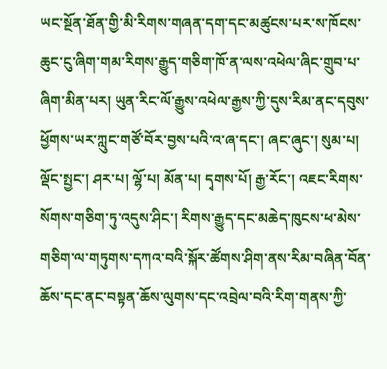ཡང་སྔོན་ཐོན་གྱི་མི་རིགས་གཞན་དག་དང་མཚུངས་པར་ས་ཁོངས་ཆུང་ངུ་ཞིག་གམ་རིགས་རྒྱུད་གཅིག་ཁོ་ན་ལས་འཕེལ་ཞིང་གྲུབ་པ་ཞིག་མིན་པར། ཡུན་རིང་ལོ་རྒྱུས་འཕེལ་རྒྱས་ཀྱི་དུས་རིམ་ནང་དབུས་ཕྱོགས་ཡར་ཀླུང་གཙོ་བོར་བྱས་པའི་འ་ཞ་དང་། ཞང་ཞུང་། སུམ་པ། ལྡོང་སྤྱང་། ཤར་པ། ལྷོ་པ། མོན་པ། དྭགས་པོ། རྒྱ་རོང་། འཇང་རིགས་སོགས་གཅིག་ཏུ་འདུས་ཤིང་། རིགས་རྒྱུད་དང་མཆེད་ཁུངས་ཕ་མེས་གཅིག་ལ་གཏུགས་དཀའ་བའི་སྐོར་ཚོགས་ཤིག་ནས་རིམ་བཞིན་བོན་ཆོས་དང་ནང་བསྟན་ཆོས་ལུགས་དང་འབྲེལ་བའི་རིག་གནས་ཀྱི་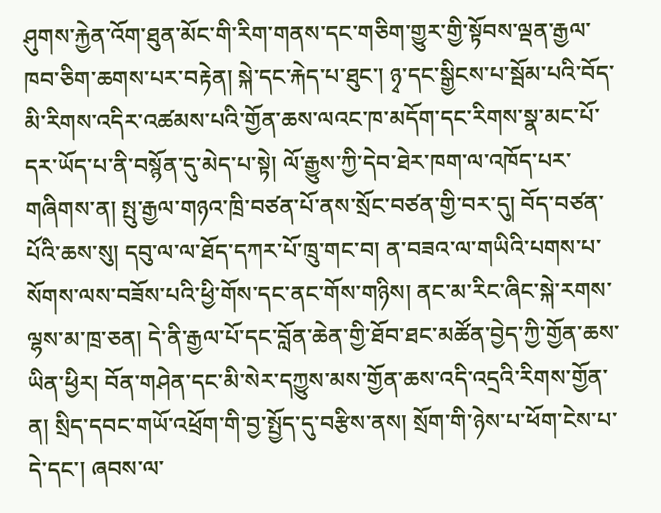ཤུགས་རྐྱེན་འོག་ཐུན་མོང་གི་རིག་གནས་དང་གཅིག་གྱུར་གྱི་སྟོབས་ལྡན་རྒྱལ་ཁབ་ཅིག་ཆགས་པར་བརྟེན། སྐེ་དང་རྐེད་པ་ཐུང་། ཉྭ་དང་སྒྱིངས་པ་སྦོམ་པའི་བོད་མི་རིགས་འདིར་འཚམས་པའི་གྱོན་ཆས་ལའང་ཁ་མདོག་དང་རིགས་སྣ་མང་པོ་དར་ཡོད་པ་ནི་བསྙོན་དུ་མེད་པ་སྟེ། ལོ་རྒྱུས་ཀྱི་དེབ་ཐེར་ཁག་ལ་འཁོད་པར་གཞིགས་ན། སྤུ་རྒྱལ་གཉའ་ཁྲི་བཙན་པོ་ནས་སྲོང་བཙན་གྱི་བར་དུ། བོད་བཙན་པོའི་ཆས་སུ། དབུ་ལ་ལ་ཐོད་དཀར་པོ་ཁྲུ་གང་བ། ན་བཟའ་ལ་གཡིའི་པགས་པ་སོགས་ལས་བཟོས་པའི་ཕྱི་གོས་དང་ནང་གོས་གཉིས། ནང་མ་རིང་ཞིང་སྐེ་རགས་ལྷས་མ་ཁྲ་ཅན། དེ་ནི་རྒྱལ་པོ་དང་བློན་ཆེན་གྱི་ཐོབ་ཐང་མཚོན་བྱེད་ཀྱི་གྱོན་ཆས་ཡིན་ཕྱིར། བོན་གཤེན་དང་མི་སེར་དཀྱུས་མས་གྱོན་ཆས་འདི་འདྲའི་རིགས་གྱོན་ན། སྲིད་དབང་གཡོ་འཕྲོག་གི་བྱ་སྤྱོད་དུ་བརྩིས་ནས། སྲོག་གི་ཉེས་པ་ཕོག་ངེས་པ་དེ་དང་། ཞབས་ལ་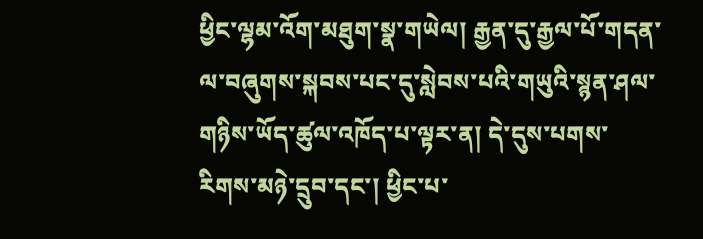ཕྱིང་ལྷམ་འོག་མཐུག་སྣ་གཡེལ། རྒྱན་དུ་རྒྱལ་པོ་གདན་ལ་བཞུགས་སྐབས་པང་དུ་སླེབས་པའི་གཡུའི་སྙན་ཤལ་གཉིས་ཡོད་ཚུལ་འཁོད་པ་ལྟར་ན། དེ་དུས་པགས་རིགས་མཉེ་དྲུབ་དང་། ཕྱིང་པ་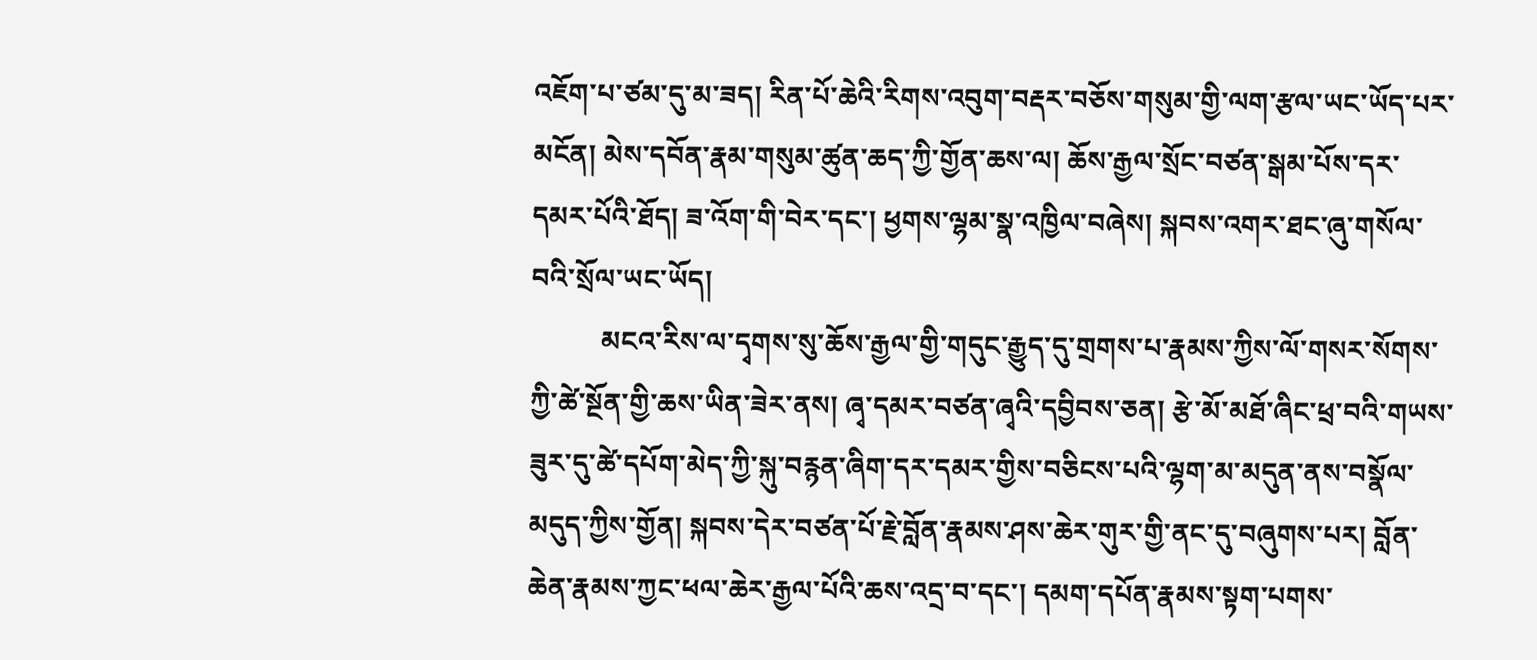འཇོག་པ་ཙམ་དུ་མ་ཟད། རིན་པོ་ཆེའི་རིགས་འབུག་བརྡར་བཅོས་གསུམ་གྱི་ལག་རྩལ་ཡང་ཡོད་པར་མངོན། མེས་དབོན་རྣམ་གསུམ་ཚུན་ཆད་ཀྱི་གྱོན་ཆས་ལ། ཆོས་རྒྱལ་སྲོང་བཙན་སྒམ་པོས་དར་དམར་པོའི་ཐོད། ཟ་འོག་གི་བེར་དང་། ཕྱགས་ལྷམ་སྣ་འཁྱིལ་བཞེས། སྐབས་འགར་ཐང་ཞུ་གསོལ་བའི་སྲོལ་ཡང་ཡོད།
          མངའ་རིས་ལ་དྭགས་སུ་ཆོས་རྒྱལ་གྱི་གདུང་རྒྱུད་དུ་གྲགས་པ་རྣམས་ཀྱིས་ལོ་གསར་སོགས་ཀྱི་ཚེ་སྔོན་གྱི་ཆས་ཡིན་ཟེར་ནས། ཞྭ་དམར་བཙན་ཞྭའི་དབྱིབས་ཅན། རྩེ་མོ་མཐོ་ཞིང་ཕྲ་བའི་གཡས་ཟུར་དུ་ཚེ་དཔོག་མེད་ཀྱི་སྐུ་བརྙན་ཞིག་དར་དམར་གྱིས་བཅིངས་པའི་ལྷག་མ་མདུན་ནས་བསྣོལ་མདུད་ཀྱིས་གྱོན། སྐབས་དེར་བཙན་པོ་རྗེ་བློན་རྣམས་ཤས་ཆེར་གུར་གྱི་ནང་དུ་བཞུགས་པར། བློན་ཆེན་རྣམས་ཀྱང་ཕལ་ཆེར་རྒྱལ་པོའི་ཆས་འདྲ་བ་དང་། དམག་དཔོན་རྣམས་སྟག་པགས་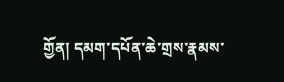གྱོན། དམག་དཔོན་ཆེ་གྲས་རྣམས་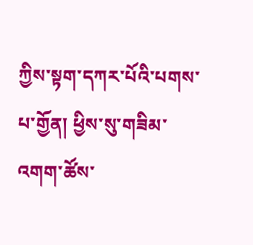ཀྱིས་སྟག་དཀར་པོའི་པགས་པ་གྱོན། ཕྱིས་སུ་གཟིམ་འགག་ཚོས་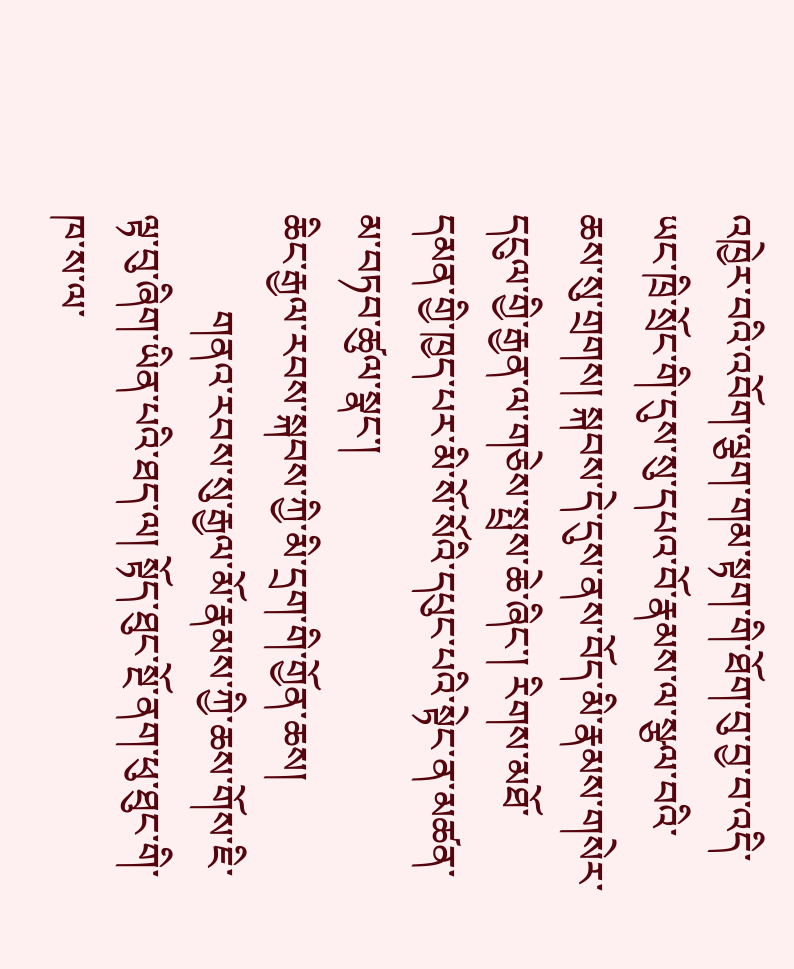འཁྱེར་བའི་འབོག་ལྕག་གམ་སྟག་གི་ཐོག་བུ་བྱ་བ་འདི་ཡང་ཁྲི་སྲོང་གི་དུས་སུ་དཔའ་བོ་རྣམས་ལ་སྩལ་བའི་ཆས་སུ་གྲགས། སྐབས་དེ་དུས་ནས་བོད་མི་རྣམས་གསེར་དངུལ་གྱི་རྒྱན་ལ་གཅེས་སྤྲས་ཆེ་ཞིང་། རིགས་མཐོ་དམན་གྱི་ཁྱད་པར་མི་སོ་སོའི་དཔུང་པའི་སྟེང་ན་མཚན་མ་བཏབ་ཚུལ་སྣང་།
ཆིང་རྒྱལ་རབས་སྐབས་ཀྱི་མི་དྲག་གི་གྱོན་ཆས།
          གནའ་རབས་སུ་རྒྱལ་མོ་རྣམས་ཀྱི་ཆས་གོས་ཇི་ལྟ་བུ་ཞིག་ཡིན་པའི་ཐད་ལ། སྟོད་ཐུང་སྔོ་ནག་ཕུ་ཐུང་གི་ཁ་ས་ལ་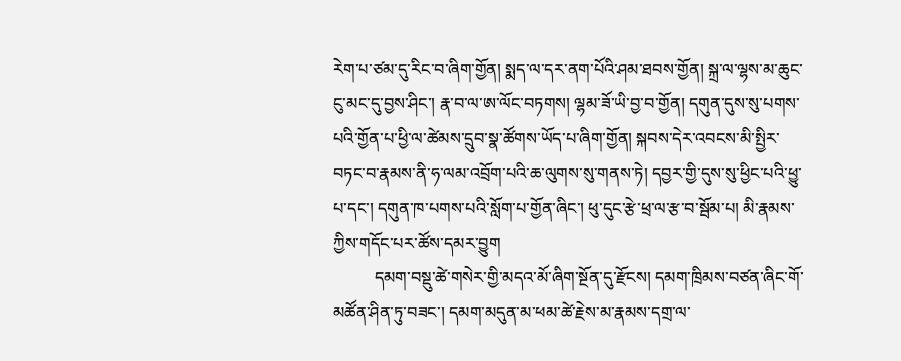རེག་པ་ཙམ་དུ་རིང་བ་ཞིག་གྱོན། སྨད་ལ་དར་ནག་པོའི་ཤམ་ཐབས་གྱོན། སྐྲ་ལ་ལྷས་མ་ཆུང་ངུ་མང་དུ་བྱས་ཤིང་། རྣ་བ་ལ་ཨ་ལོང་བཏགས། ལྷམ་ཟོ་ཡི་བྱ་བ་གྱོན། དགུན་དུས་སུ་པགས་པའི་གྱོན་པ་ཕྱི་ལ་ཚེམས་དྲུབ་སྣ་ཚོགས་ཡོད་པ་ཞིག་གྱོན། སྐབས་དེར་འབངས་མི་སྤྱིར་བཏང་བ་རྣམས་ནི་ཧ་ལམ་འབྲོག་པའི་ཆ་ལུགས་སུ་གནས་ཏེ། དབྱར་གྱི་དུས་སུ་ཕྱིང་པའི་ཕྱུ་པ་དང་། དགུན་ཁ་པགས་པའི་སློག་པ་གྱོན་ཞིང་། ཕུ་དུང་རྩེ་ཕྲ་ལ་རྩ་བ་སྦོམ་པ། མི་རྣམས་ཀྱིས་གདོང་པར་ཚོས་དམར་བྱུག
          དམག་བསྡུ་ཚེ་གསེར་གྱི་མདའ་མོ་ཞིག་སྔོན་དུ་རྫོངས། དམག་ཁྲིམས་བཙན་ཞིང་གོ་མཚོན་ཤིན་ཏུ་བཟང་། དམག་མདུན་མ་ཕམ་ཚེ་རྗེས་མ་རྣམས་དགྲ་ལ་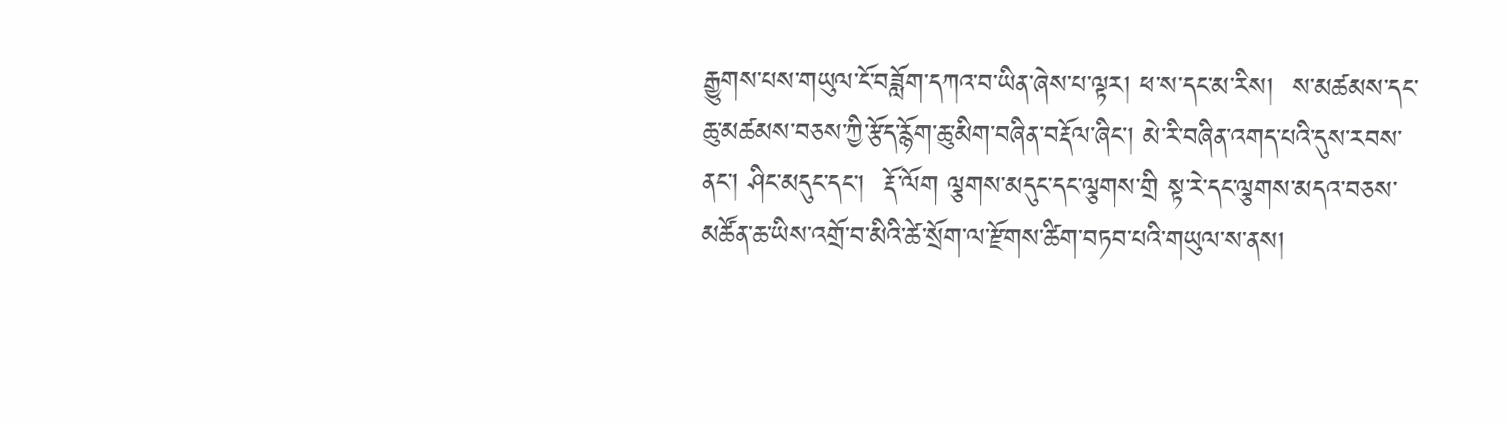རྒྱུགས་པས་གཡུལ་ངོ་བཟློག་དཀའ་བ་ཡིན་ཞེས་པ་ལྟར། ཕ་ས་དང་མ་རིས།  ས་མཚམས་དང་ཆུ་མཚམས་བཅས་ཀྱི་རྩོད་རྙོག་ཆུ་མིག་བཞིན་བརྡོལ་ཞིང་། མེ་རི་བཞིན་འགད་པའི་དུས་རབས་ནང་། ཤིང་མདུང་དང་།  རྡོ་ལོག ལྕགས་མདུང་དང་ལྕགས་གྲི སྟ་རེ་དང་ལྕགས་མདའ་བཅས་མཚོན་ཆ་ཡིས་འགྲོ་བ་མིའི་ཚེ་སྲོག་ལ་རྫོགས་ཚིག་བཏབ་པའི་གཡུལ་ས་ནས།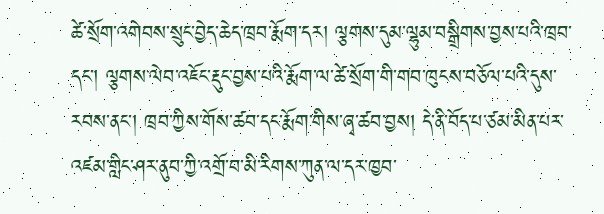ཚེ་སྲོག་འགེབས་སྲུང་བྱེད་ཆེད་ཁྲབ་རྨོག་དར། ལྕགས་དུམ་ལྷུམ་བསྒྲིགས་བྱས་པའི་ཁྲབ་དང་། ལྕགས་ལེབ་འཇོང་རྡུང་བྱས་པའི་རྨོག་ལ་ཚེ་སྲོག་གི་གབ་ཁུངས་བཅོལ་པའི་དུས་རབས་ནང་། ཁྲབ་ཀྱིས་གོས་ཚབ་དང་རྨོག་གིས་ཞྭ་ཚབ་བྱས། དེ་ནི་བོད་པ་ཙམ་མིན་པར་འཛམ་གླིང་ཤར་ནུབ་ཀྱི་འགྲོ་བ་མི་རིགས་ཀུན་ལ་དར་ཁྱབ་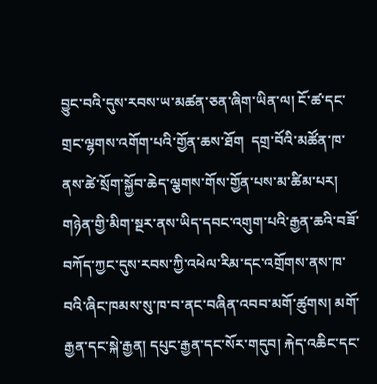བྱུང་བའི་དུས་རབས་ཡ་མཚན་ཅན་ཞིག་ཡིན་ལ། ངོ་ཚ་དང་གྲང་ལྷགས་འགོག་པའི་གྱོན་ཆས་ཐོག  དགྲ་བོའི་མཚོན་ཁ་ནས་ཚེ་སྲོག་སྐྱོབ་ཆེད་ལྕགས་གོས་གྱོན་པས་མ་ཚིམ་པར། གཉེན་གྱི་མིག་སྔར་ནས་ཡིད་དབང་འགུག་པའི་རྒྱན་ཆའི་བཟོ་བཀོད་ཀྱང་དུས་རབས་ཀྱི་འཕེལ་རིམ་དང་འགྲོགས་ནས་ཁ་བའི་ཞིང་ཁམས་སུ་ཁ་བ་ནང་བཞིན་འབབ་མགོ་ཚུགས། མགོ་རྒྱན་དང་སྐེ་རྒྱན། དཔུང་རྒྱན་དང་སོར་གདུབ། རྐེད་འཆིང་དང་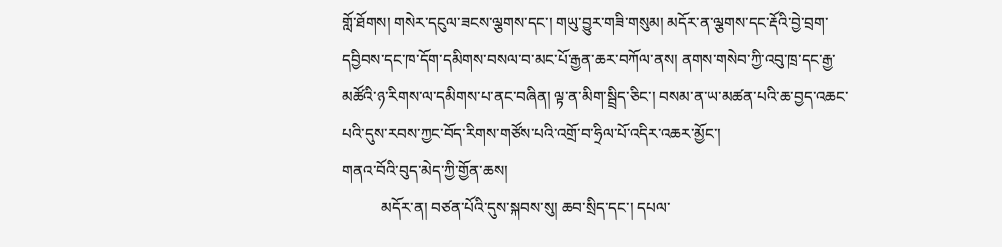གློ་ཐོགས། གསེར་དངུལ་ཟངས་ལྕགས་དང་། གཡུ་བྱུར་གཟི་གསུམ། མདོར་ན་ལྕགས་དང་རྡོའི་བྱེ་བྲག་དབྱིབས་དང་ཁ་དོག་དམིགས་བསལ་བ་མང་པོ་རྒྱན་ཆར་བཀོལ་ནས། ནགས་གསེབ་ཀྱི་འབུ་ཁྲ་དང་རྒྱ་མཚོའི་ཉ་རིགས་ལ་དམིགས་པ་ནང་བཞིན། ལྟ་ན་མིག་སྦྲིད་ཅིང་། བསམ་ན་ཡ་མཚན་པའི་ཆ་བྱད་འཆང་པའི་དུས་རབས་ཀྱང་བོད་རིགས་གཙོས་པའི་འགྲོ་བ་ཧྲིལ་པོ་འདིར་འཆར་མྱོང་།
གནའ་བོའི་བུད་མེད་ཀྱི་གྱོན་ཆས།
          མདོར་ན། བཙན་པོའི་དུས་སྐབས་སུ། ཆབ་སྲིད་དང་། དཔལ་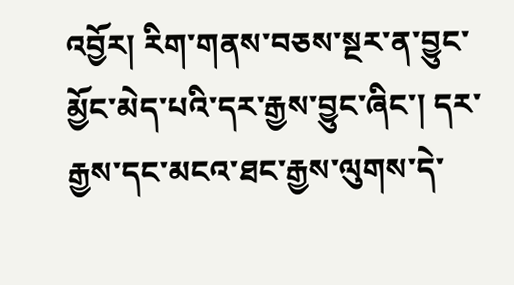འབྱོར། རིག་གནས་བཅས་སྔར་ན་བྱུང་མྱོང་མེད་པའི་དར་རྒྱས་བྱུང་ཞིང་། དར་རྒྱས་དང་མངའ་ཐང་རྒྱས་ལུགས་དེ་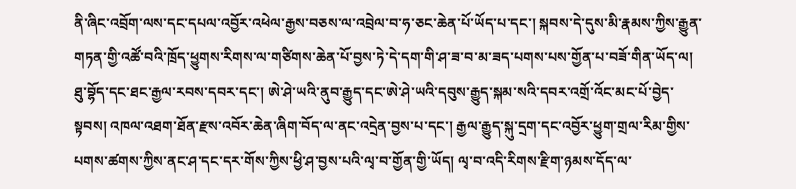ནི་ཞིང་འབྲོག་ལས་དང་དཔལ་འབྱོར་འཕེལ་རྒྱས་བཅས་ལ་འབྲེལ་བ་ཧ་ཅང་ཆེན་པོ་ཡོད་པ་དང་། སྐབས་དེ་དུས་མི་རྣམས་ཀྱིས་རྒྱུན་གཏན་གྱི་འཚོ་བའི་ཁྲོད་ཕྱུགས་རིགས་ལ་གཙིགས་ཆེན་པོ་བྱས་ཏེ་དེ་དག་གི་ཤ་ཟ་བ་མ་ཟད་པགས་པས་གྱོན་པ་བཟོ་གིན་ཡོད་ལ།    ཐུ་བྷོད་དང་ཐང་རྒྱལ་རབས་དབར་དང་། ཨེ་ཤེ་ཡའི་ནུབ་རྒྱུད་དང་ཨེ་ཤེ་ཡའི་དབུས་རྒྱུད་སྐམ་སའི་དབར་འགྲོ་འོང་མང་པོ་བྱེད་སྟབས། འཁལ་འཐག་ཐོན་རྫས་འབོར་ཆེན་ཞིག་བོད་ལ་ནང་འདྲེན་བྱས་པ་དང་། རྒྱལ་རྒྱུད་སྐུ་དྲག་དང་འབྱོར་ཕྱུག་གྲལ་རིམ་གྱིས་པགས་ཚགས་ཀྱིས་ནང་ཤ་དང་དར་གོས་ཀྱིས་ཕྱི་ཤ་བྱས་པའི་ལྭ་བ་གྱོན་གྱི་ཡོད། ལྭ་བ་འདི་རིགས་རྫིག་ཉམས་དོད་ལ་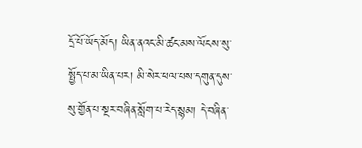དྲོ་པོ་ཡོད་མོད། ཡིན་ནའང་མི་ཚང་མས་ལོངས་སུ་སྤྱོད་པ་མ་ཡིན་པར། མི་སེར་ཕལ་པས་དགུན་དུས་སུ་གྱོན་པ་སྔར་བཞིན་སློག་པ་རེད་སྙམ། དེ་བཞིན་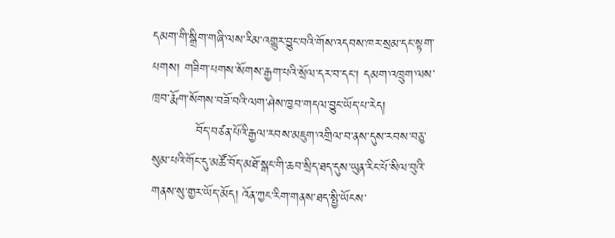དམག་གི་སྒྲིག་གཞི་ལས་རིམ་འགྱུར་བྱུང་བའི་གོས་འདབས་ཁར་སྲམ་དང་སྟག་པགས། གཟིག་པགས་སོགས་རྒྱག་པའི་སྲོལ་དར་བ་དང་། དམག་འཁྲུག་ལས་ཁྲབ་རྨོག་སོགས་བཟོ་བའི་ལག་ཤེས་ཁྱབ་གདལ་བྱུང་ཡོད་པ་རེད།
          བོད་བཙན་པོའི་རྒྱལ་རབས་མཇུག་འགྲིལ་བ་ནས་དུས་རབས་བཅུ་སུམ་པའི་གོང་དུ་མཚོ་བོད་མཐོ་སྒང་གི་ཆབ་སྲིད་ཐད་དུས་ཡུན་རིང་པོ་སིལ་བུའི་གནས་སུ་གྱར་ཡོད་མོད། འོན་ཀྱང་རིག་གནས་ཐད་སྤྱི་ཡོངས་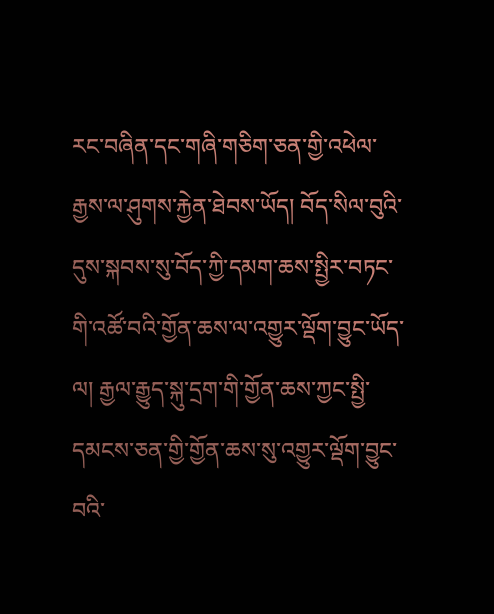རང་བཞིན་དང་གཞི་གཅིག་ཅན་གྱི་འཕེལ་རྒྱས་ལ་ཤུགས་རྐྱེན་ཐེབས་ཡོད། བོད་སིལ་བུའི་དུས་སྐབས་སུ་བོད་ཀྱི་དམག་ཆས་སྤྱིར་བཏང་གི་འཚོ་བའི་གྱོན་ཆས་ལ་འགྱུར་ལྡོག་བྱུང་ཡོད་ལ། རྒྱལ་རྒྱུད་སྐུ་དྲག་གི་གྱོན་ཆས་ཀྱང་སྤྱི་དམངས་ཅན་གྱི་གྱོན་ཆས་སུ་འགྱུར་ལྡོག་བྱུང་བའི་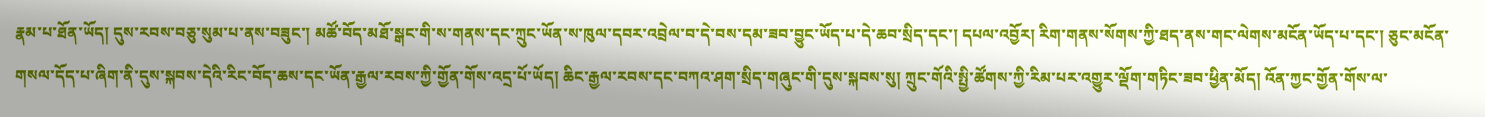རྣམ་པ་ཐོན་ཡོད། དུས་རབས་བཅུ་སུམ་པ་ནས་བཟུང་། མཚོ་བོད་མཐོ་སྒང་གི་ས་གནས་དང་ཀྲུང་ཡོན་ས་ཁུལ་དབར་འབྲེལ་བ་དེ་བས་དམ་ཟབ་བྱུང་ཡོད་པ་དེ་ཆབ་སྲིད་དང་། དཔལ་འབྱོར། རིག་གནས་སོགས་ཀྱི་ཐད་ནས་གང་ལེགས་མངོན་ཡོད་པ་དང་། ཅུང་མངོན་གསལ་དོད་པ་ཞིག་ནི་དུས་སྐབས་དེའི་རིང་བོད་ཆས་དང་ཡོན་རྒྱལ་རབས་ཀྱི་གྱོན་གོས་འདྲ་པོ་ཡོད། ཆིང་རྒྱལ་རབས་དང་བཀའ་ཤག་སྲིད་གཞུང་གི་དུས་སྐབས་སུ། ཀྲུང་གོའི་སྤྱི་ཚོགས་ཀྱི་རིམ་པར་འགྱུར་ལྡོག་གཏིང་ཟབ་ཕྱིན་མོད། འོན་ཀྱང་གྱོན་གོས་ལ་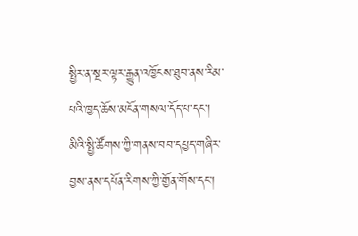སྤྱིར་ན་སྔར་ལྟར་རྒྱུན་འཁྱོངས་ཐུབ་ནས་རིམ་པའི་ཁྱད་ཆོས་མངོན་གསལ་དོད་པ་དང་། མིའི་སྤྱི་ཚོགས་ཀྱི་གནས་བབ་དཔྱད་གཞིར་བྱས་ནས་དཔོན་རིགས་ཀྱི་གྱོན་གོས་དང་།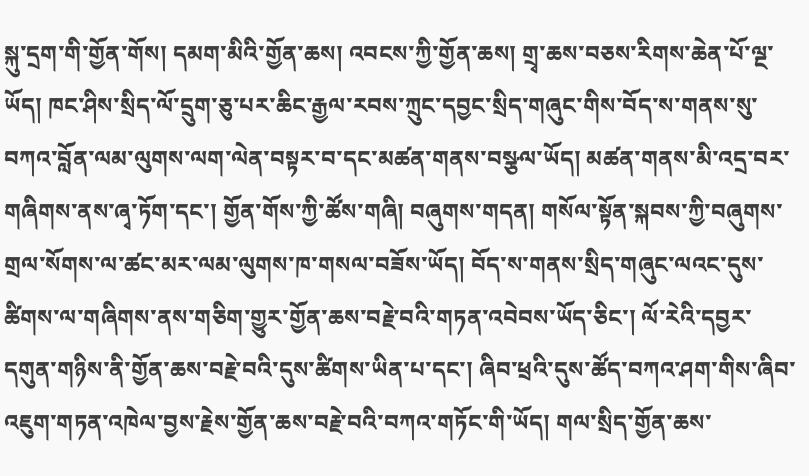སྐུ་དྲག་གི་གྱོན་གོས། དམག་མིའི་གྱོན་ཆས། འབངས་ཀྱི་གྱོན་ཆས། གྲྭ་ཆས་བཅས་རིགས་ཆེན་པོ་ལྔ་ཡོད། ཁང་ཤིས་སྲིད་ལོ་དྲུག་ཅུ་པར་ཆིང་རྒྱལ་རབས་ཀྲུང་དབྱང་སྲིད་གཞུང་གིས་བོད་ས་གནས་སུ་བཀའ་བློན་ལམ་ལུགས་ལག་ལེན་བསྟར་བ་དང་མཚན་གནས་བསྩལ་ཡོད། མཚན་གནས་མི་འདྲ་བར་གཞིགས་ནས་ཞྭ་ཏོག་དང་། གྱོན་གོས་ཀྱི་ཚོས་གཞི། བཞུགས་གདན། གསོལ་སྟོན་སྐབས་ཀྱི་བཞུགས་གྲལ་སོགས་ལ་ཚང་མར་ལམ་ལུགས་ཁ་གསལ་བཟོས་ཡོད། བོད་ས་གནས་སྲིད་གཞུང་ལའང་དུས་ཚིགས་ལ་གཞིགས་ནས་གཅིག་གྱུར་གྱོན་ཆས་བརྗེ་བའི་གཏན་འབེབས་ཡོད་ཅིང་། ལོ་རེའི་དབྱར་དགུན་གཉིས་ནི་གྱོན་ཆས་བརྗེ་བའི་དུས་ཚིགས་ཡིན་པ་དང་། ཞིབ་ཕྲའི་དུས་ཚོད་བཀའ་ཤག་གིས་ཞིབ་འཇུག་གཏན་འཁེལ་བྱས་རྗེས་གྱོན་ཆས་བརྗེ་བའི་བཀའ་གཏོང་གི་ཡོད། གལ་སྲིད་གྱོན་ཆས་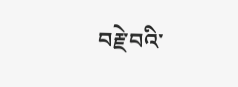བརྗེ་བའི་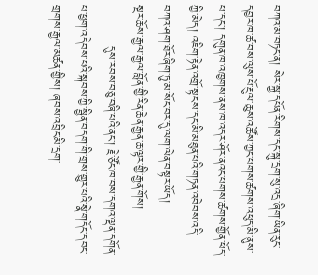བཀའ་མ་བཏང་ན། སེར་སྐྱ་དཔོན་རིགས་དང་སྐུ་དྲག་སུ་འདྲ་ཞིག་ཡིན་རུང་དབྱར་ཁ་ཚ་བས་ལུས་པོ་རྔུལ་ཆུས་འཚོས་ཀྱང་པགས་ཚགས་འཕུད་མི་ནུས་པ་དང་། དགུན་ཁ་འཁྱགས་ནས་ཁ་འདར་ཤོར་ནའང་པགས་ཚགས་གྱོན་ཕོད་ཀྱི་མེད། འཇིག་རྟེན་འགྲོ་སྟངས་དང་མི་མཐུན་པའི་གཏན་འབེབས་འདི་བཀའ་ཤག་ཐོར་ཞིག་ཏུ་མ་སོང་བར་དུ་ལག་ལེན་བསྟར་ཡོད།
སྔར་ཆོས་རྒྱལ་རྒྱལ་བློན་གྱི་རིན་ཆེན་རྒྱན་ཆ་ལྟར་གྱི་རྒྱན་གོས།
          དུས་རབས་བཅུ་བཞི་པའི་ནང་། རྗེ་ཙོང་ཁ་བས་དགའ་ལྡན་དགོན་པ་ཕྱག་འདེབས་པའི་སྐབས་ཀྱི་སྦྱིན་བདག་གི་གྲས་གྱུར་པའི་སྣེ་གདོང་དབང་གྲགས་རྒྱལ་མཚན་གྱིས། ཞབས་འབྲིང་མི་དྲག་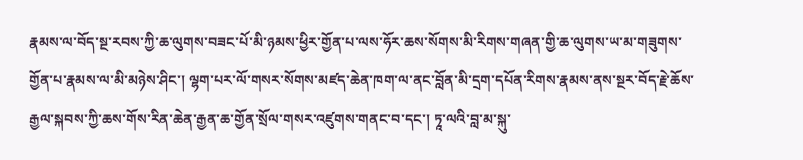རྣམས་ལ་བོད་སྔ་རབས་ཀྱི་ཆ་ལུགས་བཟང་པོ་མི་ཉམས་ཕྱིར་གྱོན་པ་ལས་ཧོར་ཆས་སོགས་མི་རིགས་གཞན་གྱི་ཆ་ལུགས་ཡ་མ་གཟུགས་གྱོན་པ་རྣམས་ལ་མི་མཉེས་ཤིང་། ལྷག་པར་ལོ་གསར་སོགས་མཛད་ཆེན་ཁག་ལ་ནང་བློན་མི་དྲག་དཔོན་རིགས་རྣམས་ནས་སྔར་བོད་རྗེ་ཆོས་རྒྱལ་སྐབས་ཀྱི་ཆས་གོས་རིན་ཆེན་རྒྱན་ཆ་གྱོན་སྲོལ་གསར་འཛུགས་གནང་བ་དང་། ཏཱ་ལའི་བླ་མ་སྐུ་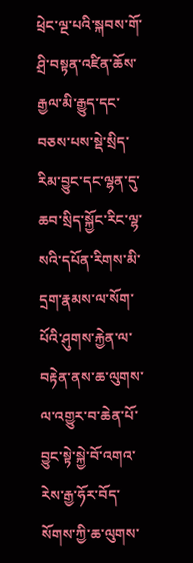ཕྲེང་ལྔ་པའི་སྐབས་གོ་ཤྲི་བསྟན་འཛིན་ཆོས་རྒྱལ་མི་རྒྱུད་དང་བཅས་པས་སྡེ་སྲིད་རིམ་བྱུང་དང་ལྷན་དུ་ཆབ་སྲིད་སྐྱོང་རིང་ལྷ་སའི་དཔོན་རིགས་མི་དྲག་རྣམས་ལ་སོག་པོའི་ཤུགས་རྐྱེན་ལ་བརྟེན་ནས་ཆ་ལུགས་ལ་འགྱུར་བ་ཆེན་པོ་བྱུང་སྟེ་སྐྱེ་བོ་འགའ་རེས་རྒྱ་ཧོར་བོད་སོགས་ཀྱི་ཆ་ལུགས་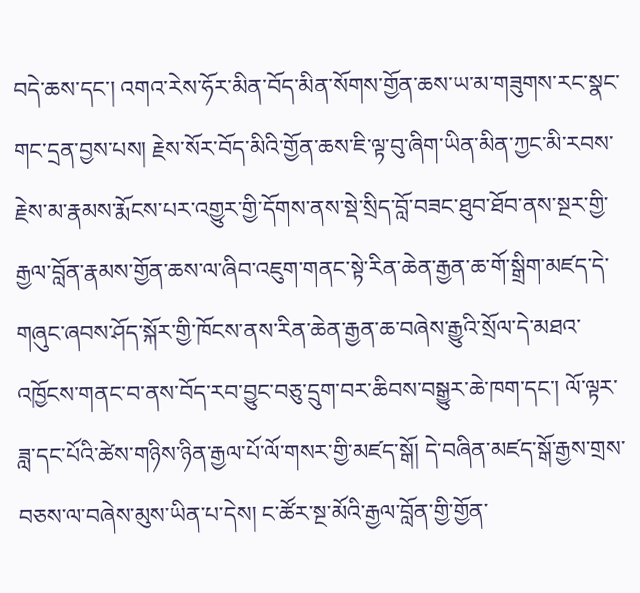བདེ་ཆས་དང་། འགའ་རེས་ཧོར་མིན་བོད་མིན་སོགས་གྱོན་ཆས་ཡ་མ་གཟུགས་རང་སྣང་གང་དྲན་བྱས་པས། རྗེས་སོར་བོད་མིའི་གྱོན་ཆས་ཇི་ལྟ་བུ་ཞིག་ཡིན་མིན་ཀྱང་མི་རབས་རྗེས་མ་རྣམས་རྨོངས་པར་འགྱུར་གྱི་དོགས་ནས་སྡེ་སྲིད་བློ་བཟང་ཐུབ་ཐོབ་ནས་སྔར་གྱི་རྒྱལ་བློན་རྣམས་གྱོན་ཆས་ལ་ཞིབ་འཇུག་གནང་སྟེ་རིན་ཆེན་རྒྱན་ཆ་གོ་སྒྲིག་མཛད་དེ་གཞུང་ཞབས་ཤོད་སྐོར་གྱི་ཁོངས་ནས་རིན་ཆེན་རྒྱན་ཆ་བཞེས་རྒྱུའི་སྲོལ་དེ་མཐའ་འཁྱོངས་གནང་བ་ནས་བོད་རབ་བྱུང་བཅུ་དྲུག་བར་ཆིབས་བསྒྱུར་ཆེ་ཁག་དང་། ལོ་ལྟར་ཟླ་དང་པོའི་ཚེས་གཉིས་ཉིན་རྒྱལ་པོ་ལོ་གསར་གྱི་མཛད་སྒོ། དེ་བཞིན་མཛད་སྒོ་རྒྱས་གྲས་བཅས་ལ་བཞེས་མུས་ཡིན་པ་དེས། ང་ཚོར་སྔ་མོའི་རྒྱལ་བློན་གྱི་གྱོན་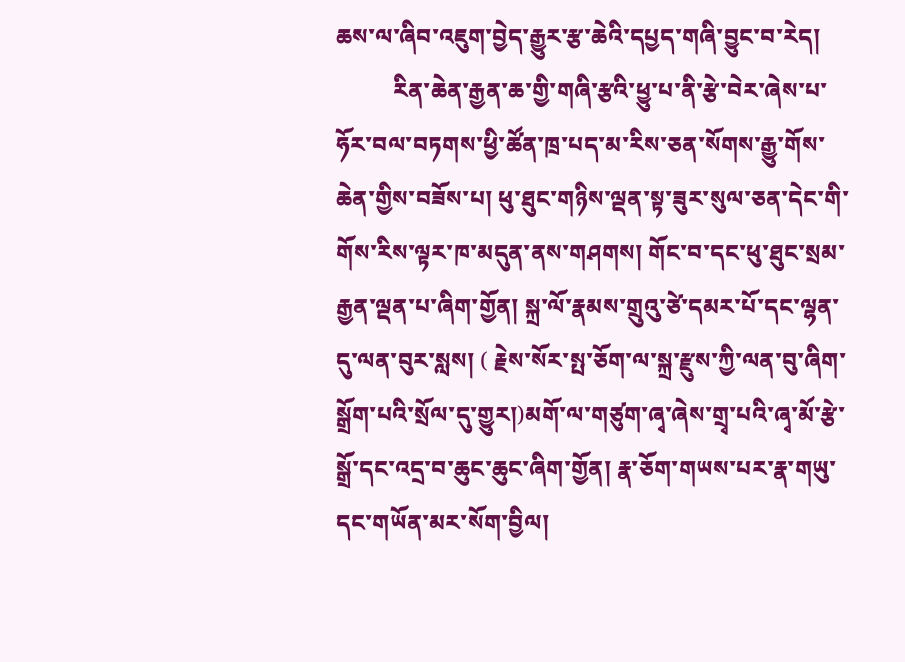ཆས་ལ་ཞིབ་འཇུག་བྱེད་རྒྱུར་རྩ་ཆེའི་དཔྱད་གཞི་བྱུང་བ་རེད།
          རིན་ཆེན་རྒྱན་ཆ་གྱི་གཞི་རྩའི་ཕྱུ་པ་ནི་རྩེ་བེར་ཞེས་པ་ཧོར་བལ་བཏགས་ཕྱི་ཚོན་ཁྲ་པད་མ་རིས་ཅན་སོགས་རྒྱུ་གོས་ཆེན་གྱིས་བཟོས་པ། ཕུ་ཐུང་གཉིས་ལྡན་སྟ་ཟུར་སུལ་ཅན་དེང་གི་གོས་རིས་ལྟར་ཁ་མདུན་ནས་གཤགས། གོང་བ་དང་ཕུ་ཐུང་སྲམ་རྒྱན་ལྡན་པ་ཞིག་གྱོན། སྐྲ་ལོ་རྣམས་གྲུའུ་ཙེ་དམར་པོ་དང་ལྷན་དུ་ལན་བུར་སླས། ( རྗེས་སོར་སྤ་ཅོག་ལ་སྐྲ་རྫུས་ཀྱི་ལན་བུ་ཞིག་སྒྲོག་པའི་སྲོལ་དུ་གྱུར།)མགོ་ལ་གཙུག་ཞྭ་ཞེས་གྲྭ་པའི་ཞྭ་མོ་རྩེ་སྒྲོ་དང་འདྲ་བ་ཆུང་ཆུང་ཞིག་གྱོན། རྣ་ཅོག་གཡས་པར་རྣ་གཡུ་དང་གཡོན་མར་སོག་བྱིལ།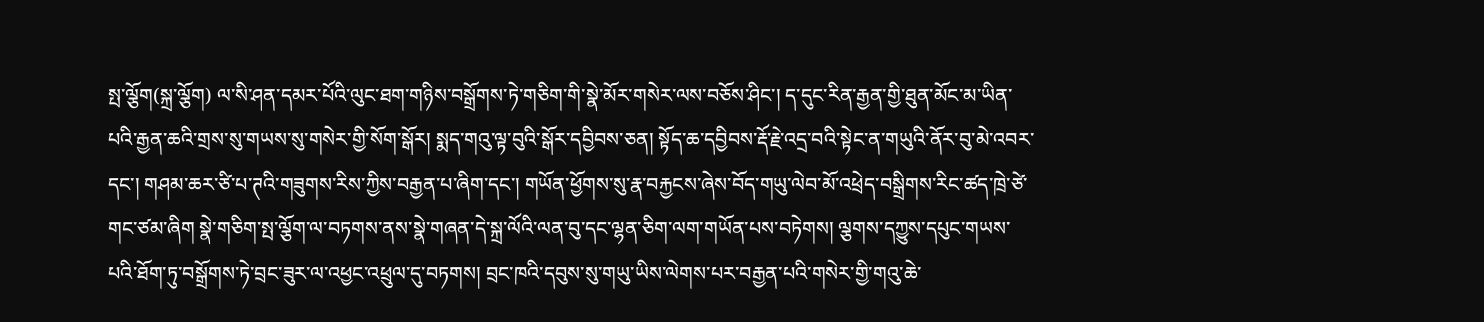སྤ་ལྕོག(སྐྲ་ལྕོག) ལ་སི་ཤན་དམར་པོའི་ལུང་ཐག་གཉིས་བསྒྲོགས་ཏེ་གཅིག་གི་སྣེ་མོར་གསེར་ལས་བཅོས་ཤིང་། ད་དུང་རིན་རྒྱན་གྱི་ཐུན་མོང་མ་ཡིན་པའི་རྒྱན་ཆའི་གྲས་སུ་གཡས་སུ་གསེར་གྱི་སོག་སྒོར། སྨད་གའུ་ལྟ་བུའི་སྒོར་དབྱིབས་ཅན། སྟོད་ཆ་དབྱིབས་རྡོ་རྗེ་འདྲ་བའི་སྟེང་ན་གཡུའི་ནོར་བུ་མེ་འབར་དང་། གཤམ་ཆར་ཙི་པ་ཊའི་གཟུགས་རིས་ཀྱིས་བརྒྱན་པ་ཞིག་དང་། གཡོན་ཕྱོགས་སུ་རྣ་བརྐྱངས་ཞེས་བོད་གཡུ་ལེབ་མོ་འཕྲེད་བསྒྲིགས་རིང་ཚད་ཁྲེ་ཙེ་གང་ཙམ་ཞིག སྣེ་གཅིག་སྤ་ལྕོག་ལ་བཏགས་ནས་སྣེ་གཞན་དེ་སྐྲ་ལོའི་ལན་བུ་དང་ལྷན་ཅིག་ལག་གཡོན་པས་བཏེགས། ལྕགས་དཀྱུས་དཔུང་གཡས་པའི་ཐོག་ཏུ་བསྒྲོགས་ཏེ་བྲང་ཟུར་ལ་འཕྱང་འཕྲུལ་དུ་བཏགས། བྲང་ཁའི་དབུས་སུ་གཡུ་ཡིས་ལེགས་པར་བརྒྱན་པའི་གསེར་གྱི་གའུ་ཆེ་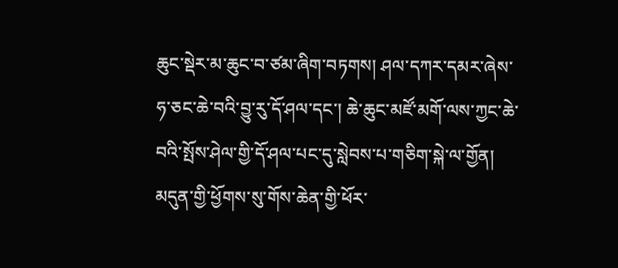ཆུང་སྡེར་མ་ཆུང་བ་ཙམ་ཞིག་བཏགས། ཤལ་དཀར་དམར་ཞེས་ཧ་ཅང་ཆེ་བའི་བྱུ་རུ་དོ་ཤལ་དང་། ཆེ་ཆུང་མཛོ་མགོ་ལས་ཀྱང་ཆེ་བའི་སྤོས་ཤེལ་གྱི་དོ་ཤལ་པང་དུ་སླེབས་པ་གཅིག་སྐེ་ལ་གྱོན། མདུན་གྱི་ཕྱོགས་སུ་གོས་ཆེན་གྱི་ཕོར་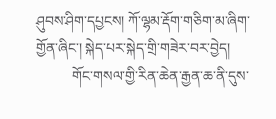ཤུབས་ཤིག་དཔྱངས། ཀོ་ལྷམ་རྡོག་གཅིག་མ་ཞིག་གྱོན་ཞིང་། སྐེད་པར་སྐེད་གྲི་གཟེར་བར་བྱེད།
          གོང་གསལ་གྱི་རིན་ཆེན་རྒྱན་ཆ་ནི་དུས་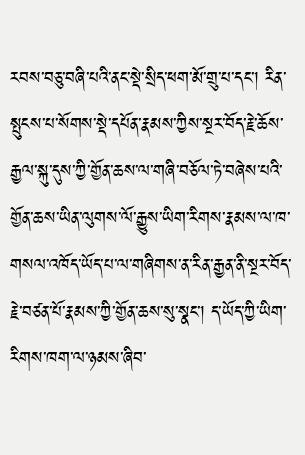རབས་བཅུ་བཞི་པའི་ནང་སྡེ་སྲིད་ཕག་མོ་གྲུ་པ་དང་། རིན་སྤུངས་པ་སོགས་སྡེ་དཔོན་རྣམས་ཀྱིས་སྔར་བོད་རྗེ་ཆོས་རྒྱལ་སྐུ་དུས་ཀྱི་གྱོན་ཆས་ལ་གཞི་བཅོལ་ཏེ་བཞེས་པའི་གྱོན་ཆས་ཡིན་ལུགས་ལོ་རྒྱུས་ཡིག་རིགས་རྣམས་ལ་ཁ་གསལ་འཁོད་ཡོད་པ་ལ་གཞིགས་ན་རིན་རྒྱན་ནི་སྔར་བོད་རྗེ་བཙན་པོ་རྣམས་ཀྱི་གྱོན་ཆས་སུ་སྣང་། ད་ཡོད་ཀྱི་ཡིག་རིགས་ཁག་ལ་ཉམས་ཞིབ་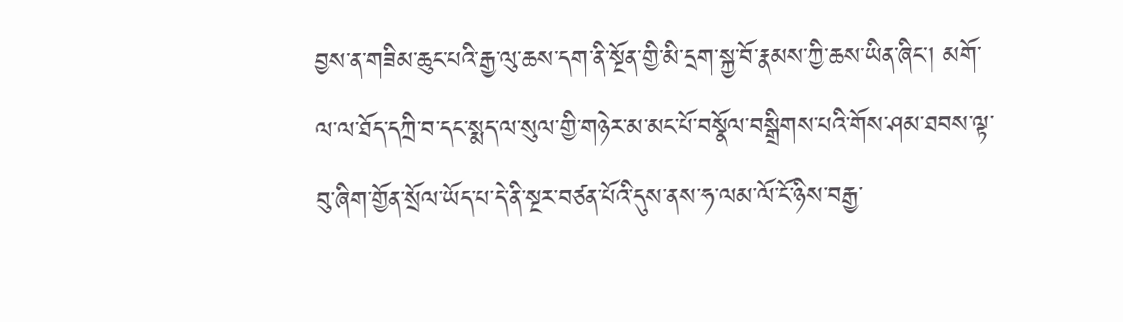བྱས་ན་གཟིམ་ཆུང་པའི་རྒྱ་ལུ་ཆས་དག་ནི་སྔོན་གྱི་མི་དྲག་སྐྱ་བོ་རྣམས་ཀྱི་ཆས་ཡིན་ཞིང་། མགོ་ལ་ལ་ཐོད་དཀྲི་བ་དང་སྨད་ལ་སུལ་གྱི་གཉེར་མ་མང་པོ་བསྣོལ་བསྒྲིགས་པའི་གོས་ཤམ་ཐབས་ལྟ་བུ་ཞིག་གྱོན་སྲོལ་ཡོད་པ་དེ་ནི་སྔར་བཙན་པོའི་དུས་ནས་ཧ་ལམ་ལོ་ངོ་ཉིས་བརྒྱ་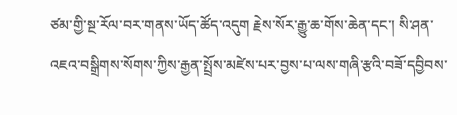ཙམ་གྱི་སྔ་རོལ་བར་གནས་ཡོད་ཚོད་འདུག རྗེས་སོར་རྒྱུ་ཆ་གོས་ཆེན་དང་། སི་ཤན་འཇའ་བསྒྲིགས་སོགས་ཀྱིས་རྒྱན་སྤྲོས་མཛེས་པར་བྱས་པ་ལས་གཞི་རྩའི་བཟོ་དབྱིབས་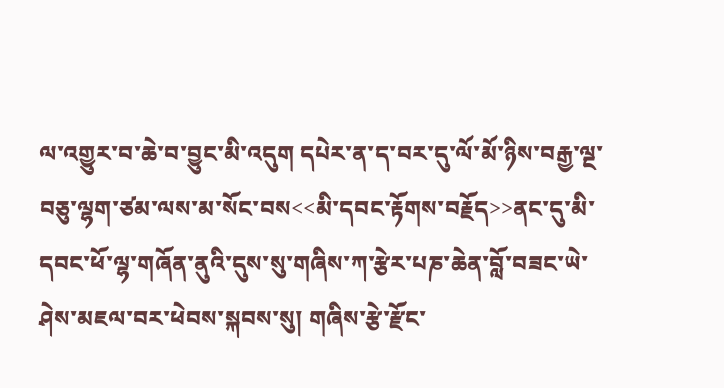ལ་འགྱུར་བ་ཆེ་བ་བྱུང་མི་འདུག དཔེར་ན་ད་བར་དུ་ལོ་མོ་ཉིས་བརྒྱ་ལྔ་བཅུ་ལྷག་ཙམ་ལས་མ་སོང་བས<<མི་དབང་རྟོགས་བརྗོད>>ནང་དུ་མི་དབང་ཕོ་ལྷ་གཞོན་ནུའི་དུས་སུ་གཞིས་ཀ་རྩེར་པཎ་ཆེན་བློ་བཟང་ཡེ་ཤེས་མཇལ་བར་ཕེབས་སྐབས་སུ། གཞིས་རྩེ་རྫོང་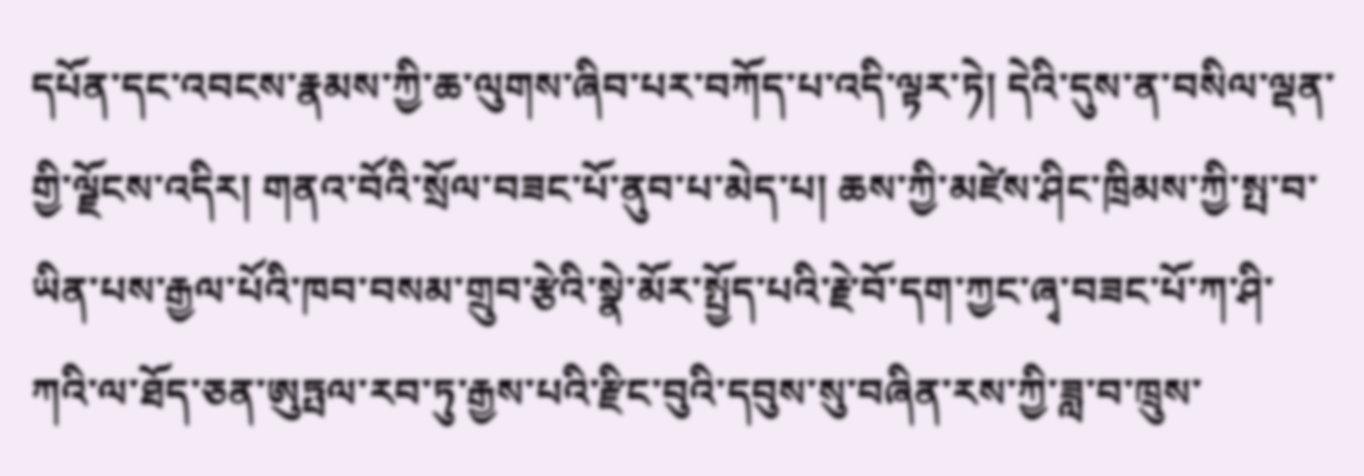དཔོན་དང་འབངས་རྣམས་ཀྱི་ཆ་ལུགས་ཞིབ་པར་བཀོད་པ་འདི་ལྟར་ཏེ། དེའི་དུས་ན་བསིལ་ལྡན་གྱི་ལྗོངས་འདིར། གནའ་བོའི་སྲོལ་བཟང་པོ་ནུབ་པ་མེད་པ། ཆས་ཀྱི་མཛེས་ཤིང་ཁྲིམས་ཀྱི་སྤ་བ་ཡིན་པས་རྒྱལ་པོའི་ཁབ་བསམ་གྲུབ་རྩེའི་སྣེ་མོར་སྤྱོད་པའི་རྗེ་བོ་དག་ཀྱང་ཞྭ་བཟང་པོ་ཀ་ཤི་ཀའི་ལ་ཐོད་ཅན་ཨུཏྤལ་རབ་ཏུ་རྒྱས་པའི་རྫིང་བུའི་དབུས་སུ་བཞིན་རས་ཀྱི་ཟླ་བ་ཁྲུས་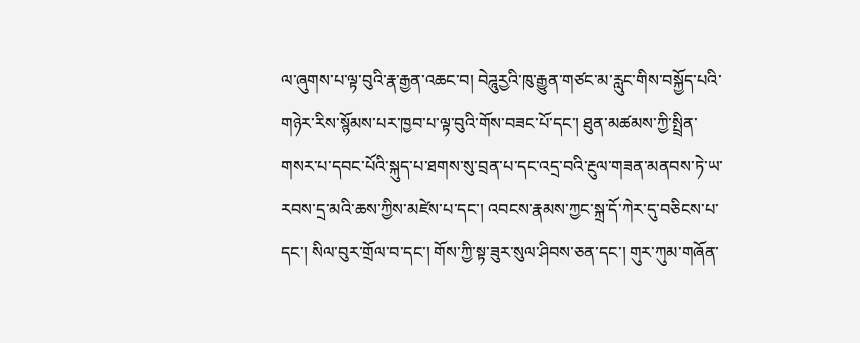ལ་ཞུགས་པ་ལྟ་བུའི་རྣ་རྒྱན་འཆང་བ། བེཌཱུརྱའི་ཁུ་རྒྱུན་གཙང་མ་རླུང་གིས་བསྐྱོད་པའི་གཉེར་རིས་སྙོམས་པར་ཁྱབ་པ་ལྟ་བུའི་གོས་བཟང་པོ་དང་། ཐུན་མཚམས་ཀྱི་སྤྲིན་གསར་པ་དབང་པོའི་སྐུད་པ་ཐགས་སུ་བྲན་པ་དང་འདྲ་བའི་རྔུལ་གཟན་མནབས་ཏེ་ཡ་རབས་དྲ་མའི་ཆས་ཀྱིས་མཛེས་པ་དང་། འབངས་རྣམས་ཀྱང་སྐྲ་དོ་ཀེར་དུ་བཅིངས་པ་དང་། སིལ་བུར་གྲོལ་བ་དང་། གོས་ཀྱི་སྟ་ཟུར་སུལ་ཤིབས་ཅན་དང་། གུར་ཀུམ་གཞོན་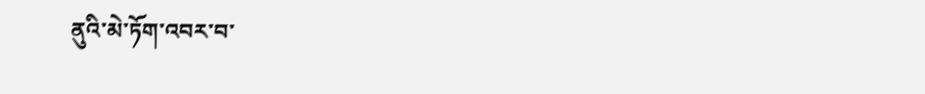ནུའི་མེ་ཏོག་འབར་བ་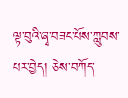ལྟ་བུའི་ཞྭ་བཟང་པོས་ཀླུབས་པར་བྱེད། ཅེས་བཀོད་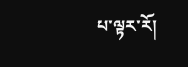པ་ལྟར་རོ།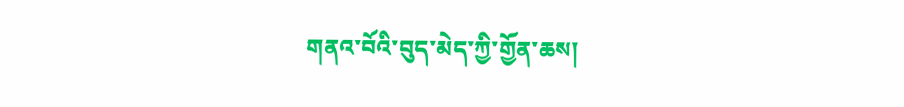གནའ་བོའི་བུད་མེད་ཀྱི་གྱོན་ཆས།